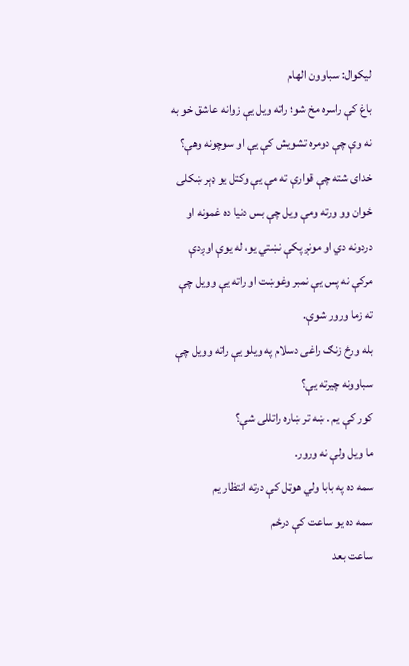لیکوال: سباوون الهام
باغ کې راسره مخ شو؛ راته ویل یې زوانه عاشق خو به نه وې چې دومره تشویش کې یې او سوچونه وهې؟
خدای شته چې قوارې ته مې یې وکتل یو ډېر ښکلی ځوان وو ورته ومې ویل چې بس دنیا ده غمونه او دردونه دي او مونږ پکې نښتي یو، له یوې اوږدې مرکې نه پس یې نمبر وغوښت او راته یې وویل چې ته زما ورور شوې.
بله ورځ زنګ راغی دسلام په ویلو یې راته وویل چې سباوونه چیرته یې؟
کور کې یم . ښه تر ښاره راتللی شې؟
ما ویل ولې نه ورور.
سمه ده په بابا ولي هوټل کې درته انتظار یم
سمه ده یو ساعت کې درځم
ساعت بعد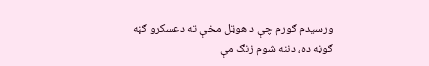ورسیدم ګورم چې د هوټل مخې ته دعسکرو ګڼه ګوڼه ده، دننه شوم زنګ مې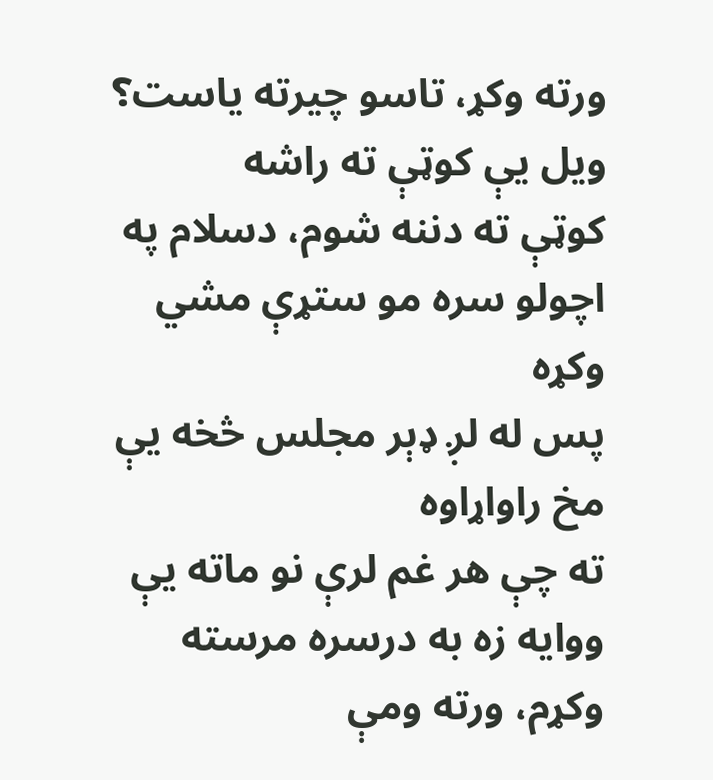ورته وکړ، تاسو چیرته یاست؟ ویل یې کوټې ته راشه
کوټې ته دننه شوم، دسلام په اچولو سره مو ستړې مشي وکړه
پس له لږ ډېر مجلس څخه یې مخ راواړاوه
ته چې هر غم لرې نو ماته یې ووایه زه به درسره مرسته وکړم، ورته ومې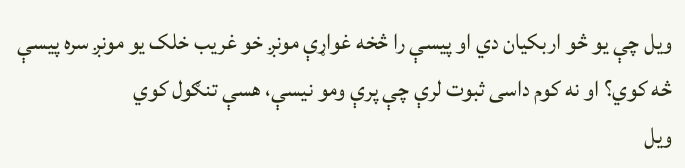ویل چې یو څو اربکیان دي او پیسې را څخه غواړې مونږ خو غریب خلک یو مونږ سره پیسې څه کوي؟ او نه کوم داسی ثبوت لرې چې پرې ومو نیسې، هسې تنګول کوي
ویل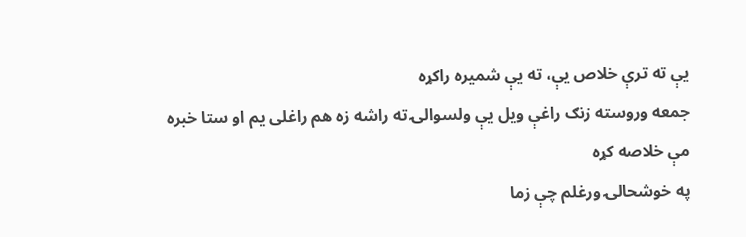یې ته ترې خلاص یې، ته یې شمیره راکړه
جمعه وروسته زنګ راغې ویل یې ولسوالۍ ته راشه زه هم راغلی یم او ستا خبره مې خلاصه کړه
په خوشحالۍ ورغلم چې زما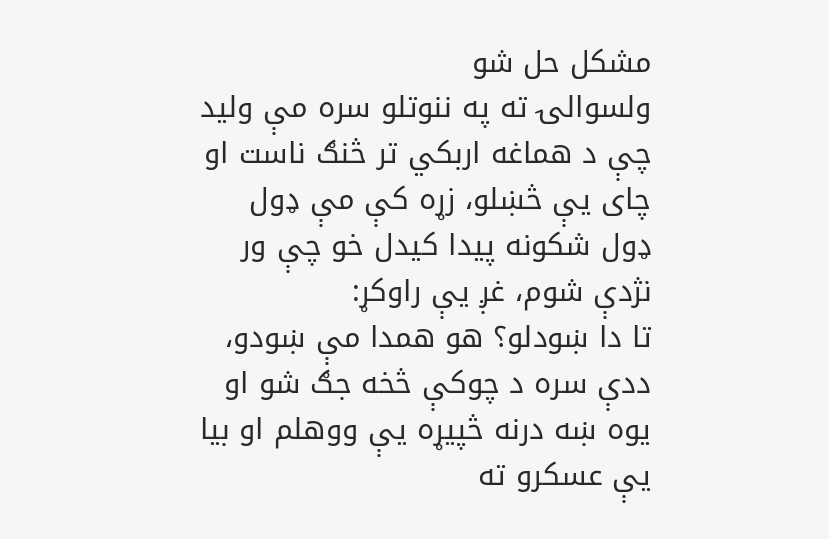مشکل حل شو
ولسوالۍ ته په ننوتلو سره مې ولید چې د هماغه اربکي تر څنګ ناست او چای یې څښلو، زړه کې مې ډول ډول شکونه پیدا کیدل خو چې ور نژدې شوم، غږ یې راوکړ:
تا دا ښودلو؟ هو همدا مې ښودو، ددې سره د چوکې څخه جګ شو او یوه ښه درنه څپیړه یې ووهلم او بیا یې عسکرو ته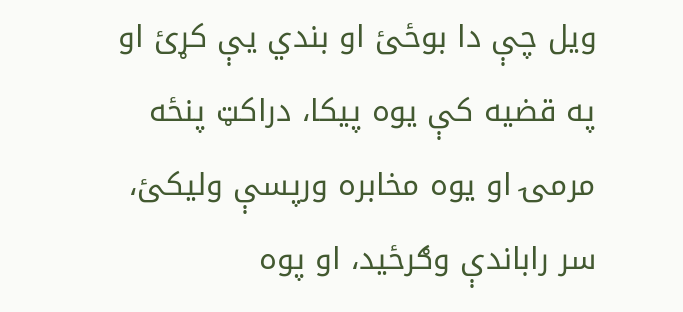ویل چې دا بوځئ او بندي یې کړئ او په قضیه کې یوه پیکا، دراکټ پنځه مرمۍ او یوه مخابره ورپسې ولیکئ،
سر راباندې وګرځید، او پوه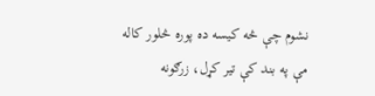نشوم چې څه کیسه ده پوره څلور کاله مې په بند کې تیر کړل، زرګونه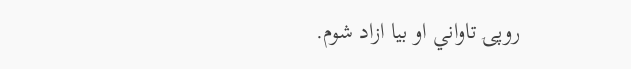روپۍ تاواني او بیا ازاد شوم.